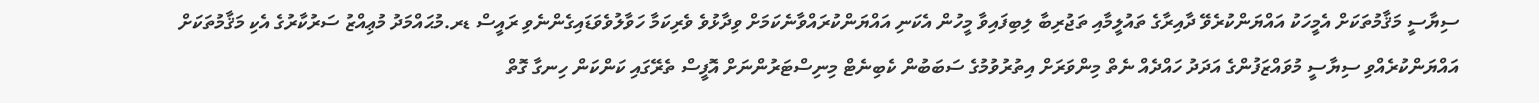ސިޔާސީ މަޤާމުތަކަށް އެމީހަކު އައްޔަންކުރެވޭ ދާއިރާގެ ތައުލީމާއި ތަޖުރިބާ ލިބިފައިވާ މީހުން އެކަނި އައްޔަންކުރައްވާނެކަމަށް ވިދާޅުވެ ވެރިކަމާ ހަވާލުވެވަޑައިގެންނެވި ރައީސް ޑރ.މުޙައްމަދު މުޢިއްޒު ސަރުކާރުގެ އެކި މަޤާމުތަކަށް އައްޔަންކުރެއްވި ސިޔާސީ މުވައްޒަފުންގެ އަދަދު ހައްދެއް ނެތް މިންވަރަށް އިތުރުވުމުގެ ސަބަބުން ކެބިނެޓް މިނިސްޓަރުންނަށް އޮފީސް ތެރޭގައި ކަންކަން ހިނގާ ގޮތް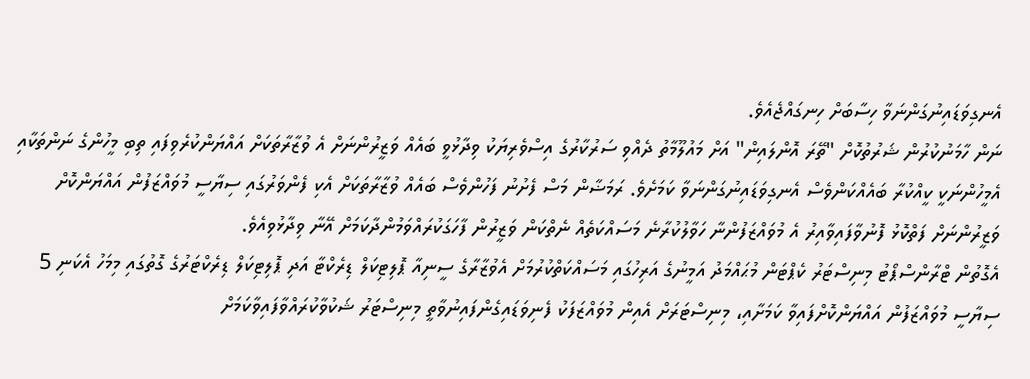އެނގިވަޑައިނުގަންނަވާ ހިސާބަށް ހިނގައްޖެއެވެ.
ނަން ހާމަނުކުރުން ޝަރުތުކޮށް "ތޭރަ އޮންލައިން" އަށް މައުލޫމާތު ދެއްވި ސަރުކާރުގެ އިސްވެރިޔަކު ވިދާޅުވީ ބައެއް ވަޒީރުންނަށް އެ ވުޒާރާތަކަށް އައްޔަންކުރެވިފައި ތިބި މީހުންގެ ނަންތަކާއި އެމީހުންނަކީ ކީއްކުރާ ބައެއްކަންވެސް އެނގިވަޑައިނުގަންނަވާ ކަމަށެވެ. ރަމަޟާން މަސް ފެށުނު ފަހުންވެސް ބައެއް ވުޒާރާތަކަށް އެކި ފެންވަރުގައި ސިޔާސީ މުވައްޒަފުން އައްޔަންކޮށް ވަޒީރުންނަށް ފަތްކޮޅު ފޮނުވާފައިވާއިރު އެ މުވައްޒަފުންނާ ހަވާލުކުރާނެ މަސައްކަތެއް ނެތްކަން ވަޒީރުން ފާހަގަކުރައްވަމުންދާކަމަށް އޭނާ ވިދާޅުވިއެވެ.
އެގޮތުން ޓްރާންސްޕޯޓު މިނިސްޓަރު ކެޕްޓަން މުޙައްމަދު އަމީނުގެ އަރިހުގައި މަސައްކަތްކުރުމަށް އެވުޒާރާގެ ސީނިއާ ޕޮލިޓިކަލް ޑިރެކްޓާ އަދި ޕޮލިޓިކަލް ޑިރެކްޓަރުގެ ގޮތުގައި މިމަހު އެކަނި 5 ސިޔާސީ މުވައްޒަފުން އައްޔަންކޮށްފައިވާ ކަމަށާއި، މިނިސްޓަރަށް އެއިން މުވައްޒަފަކު ފެނިވަޑައިގެންފައިނުވާތީ މިނިސްޓަރު ޝަކުވާކުރައްވާފައިވާކަމަށް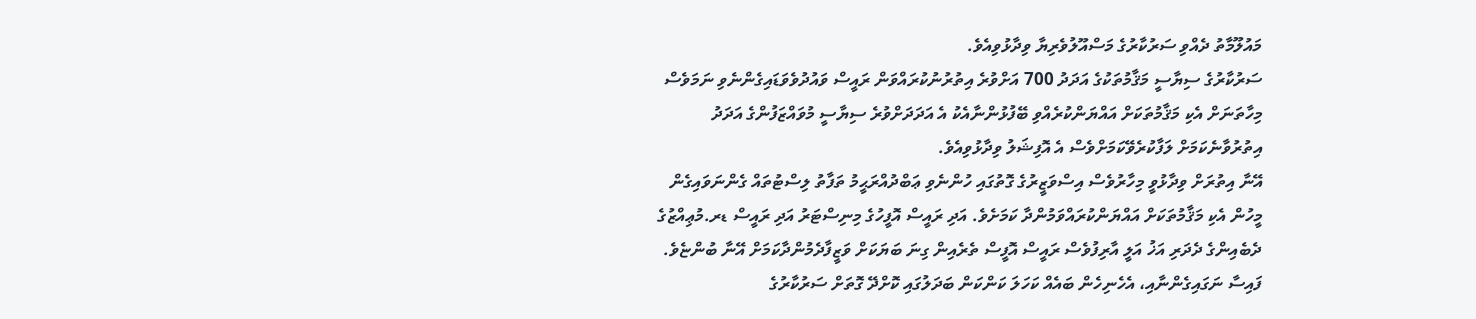މައުލޫމާތު ދެއްވި ސަރުކާރުގެ މަސްއޫލުވެރިޔާ ވިދާޅުވިއެވެ.
ސަރުކާރުގެ ސިޔާސީ މަޤާމުތަކުގެ އަދަދު 700 އަށްވުރެ އިތުރުނުކުރައްވަން ރައީސް ވައުދުވެވަޑައިގެންނެވި ނަމަވެސް މިހާތަނަށް އެކި މަޤާމުތަކަށް އައްޔަންކުރެއްވި ބޭފުޅުންނާއެކު އެ އަދަދަށްވުރެ ސިޔާސީ މުވައްޒަފުންގެ އަދަދު އިތުރުވާނެކަމަށް ލަފާކުރެވޭކަމަށްވެސް އެ އޮފިޝަލު ވިދާޅުވިއެވެ.
އޭނާ އިތުރަށް ވިދާޅުވީ މިހާރުވެސް އިސްވަޒީރުގެ ގޮތުގައި ހުންނެވި ޢަބްދުއްރަޙީމު ތަފާތު ލިސްޓުތައް ގެންނަވައިގެން މީހުން އެކި މަޤާމުތަކަށް އައްޔަންކުރައްވަމުންދާ ކަމަށެވެ. އަދި ރައީސް އޮފީހުގެ މިނިސްޓަރު އަދި ރައީސް ޑރ.މުޢިއްޒުގެ ދެބެއިންގެ ދެދަރި އަޚު އަލީ އާރިފުވެސް ރައީސް އޮފީސް ތެރެއިން ގިނަ ބަޔަކަށް ވަޒީފާދެމުންދާކަމަށް އޭނާ ބުންޏެވެ.
ފައިސާ ނަގައިގެންނާއި، އެހެނިހެން ބައެއް ކަހަލަ ކަންކަން ބަދަލުގައި ކޮށްދޭ ގޮތަށް ސަރުކާރުގެ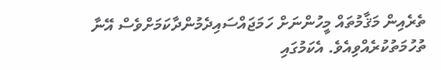ތެރެއިން މަޤާމުތައް މީހުންނަށް ހަމަޖައްސައިދެމުންދާކަމަށްވެސް އޭނާ ތުހުމަތުކުރެއްވިއެވެ. އެކަމުގައި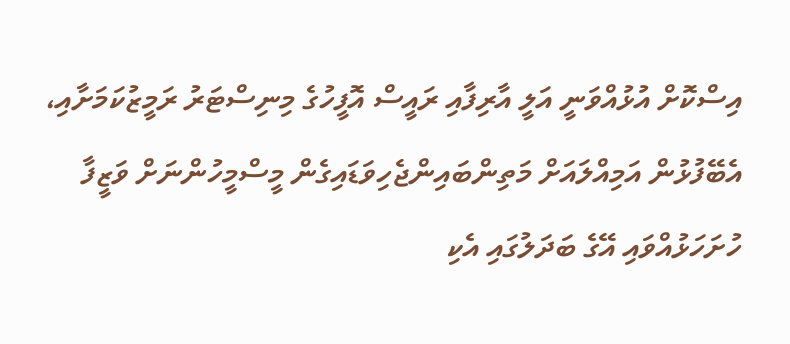އިސްކޮށް އުޅުއްވަނީ އަލީ އާރިފާއި ރައީސް އޮފީހުގެ މިނިސްޓަރު ރަމީޒުކަމަށާއި، އެބޭފުޅުން އަމިއްލައަށް މަތިންބައިންޖެހިވަޑައިގެން މީސްމީހުންނަށް ވަޒީފާ ހުށަހަޅުއްވައި އޭގެ ބަދަލުގައި އެކި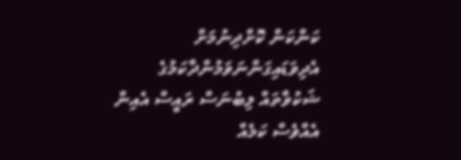ކަންކަން ކޮށްދިނުމަށް އެދިވަޑައިގަންނަވަމުންދާކަމުގެ ޝަކުވާތައް ލިބުނަސް ރައީސް އެއިން އެއްވެސް ކަމެއް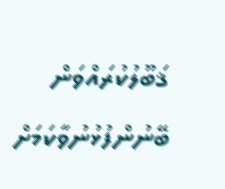ޤަބޫލުކުރައްވަން ބޭނުންފުޅުނުވާކަމަށް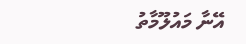އޭނާ މައުލޫމާތު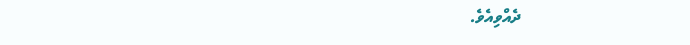ދެއްވިއެވެ.